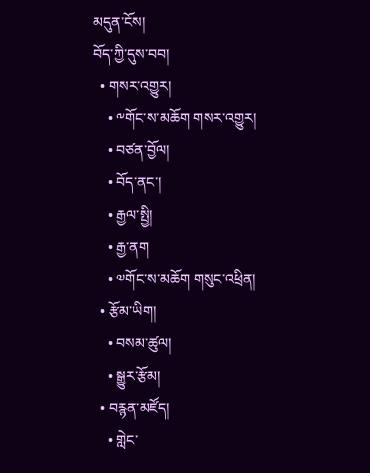མདུན་ངོས།
བོད་ཀྱི་དུས་བབ།
  • གསར་འགྱུར།
    • ༸གོང་ས་མཆོག གསར་འགྱུར།
    • བཙན་བྱོལ།
    • བོད་ནང་།
    • རྒྱལ་སྤྱི།
    • རྒྱ་ནག
    • ༧གོང་ས་མཆོག གསུང་འཕྲིན།
  • རྩོམ་ཡིག།
    • བསམ་ཚུལ།
    • སྒྱུར་རྩོམ།
  • བརྙན་མཛོད།
    • གླེང་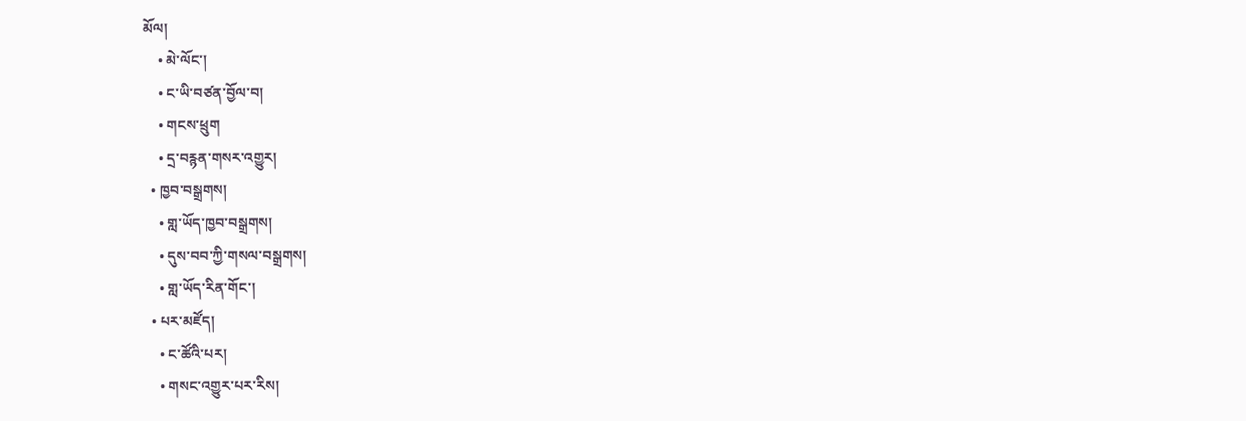མོལ།
    • མེ་ལོང་།
    • ང་ཡི་བཙན་བྱོལ་བ།
    • གངས་ཕྲུག
    • དྲ་བརྙན་གསར་འགྱུར།
  • ཁྱབ་བསྒྲགས།
    • གླ་ཡོད་ཁྱབ་བསྒྲགས།
    • དུས་བབ་ཀྱི་གསལ་བསྒྲགས།
    • གླ་ཡོད་རིན་གོང་།
  • པར་མཛོད།
    • ང་ཚོའི་པར།
    • གསང་འགྱུར་པར་རིས།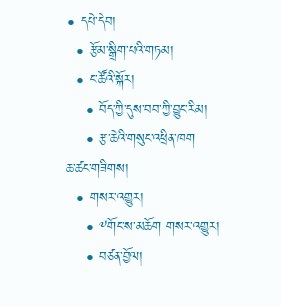• དཔེ་དེབ།
  • རྩོམ་སྒྲིག་པའི་གཏམ།
  • ང་ཚོའི་སྐོར།
    • བོད་ཀྱི་དུས་བབ་ཀྱི་བྱུང་རིམ།
    • རྩ་ཆེའི་གསུང་འཕྲིན་ཁག
ཆ་ཚང་གཟིགས།
  • གསར་འགྱུར།
    • ༸གོང་ས་མཆོག གསར་འགྱུར།
    • བཙན་བྱོལ།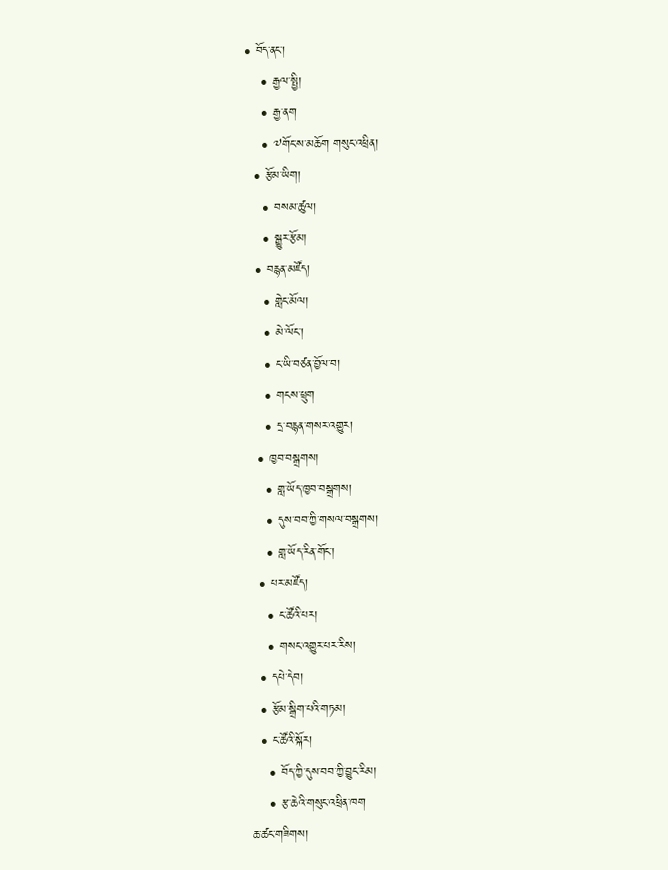• བོད་ནང་།
    • རྒྱལ་སྤྱི།
    • རྒྱ་ནག
    • ༧གོང་ས་མཆོག གསུང་འཕྲིན།
  • རྩོམ་ཡིག།
    • བསམ་ཚུལ།
    • སྒྱུར་རྩོམ།
  • བརྙན་མཛོད།
    • གླེང་མོལ།
    • མེ་ལོང་།
    • ང་ཡི་བཙན་བྱོལ་བ།
    • གངས་ཕྲུག
    • དྲ་བརྙན་གསར་འགྱུར།
  • ཁྱབ་བསྒྲགས།
    • གླ་ཡོད་ཁྱབ་བསྒྲགས།
    • དུས་བབ་ཀྱི་གསལ་བསྒྲགས།
    • གླ་ཡོད་རིན་གོང་།
  • པར་མཛོད།
    • ང་ཚོའི་པར།
    • གསང་འགྱུར་པར་རིས།
  • དཔེ་དེབ།
  • རྩོམ་སྒྲིག་པའི་གཏམ།
  • ང་ཚོའི་སྐོར།
    • བོད་ཀྱི་དུས་བབ་ཀྱི་བྱུང་རིམ།
    • རྩ་ཆེའི་གསུང་འཕྲིན་ཁག
ཆ་ཚང་གཟིགས།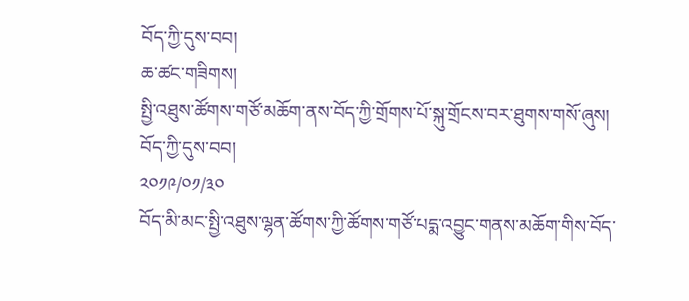བོད་ཀྱི་དུས་བབ།
ཆ་ཚང་གཟིགས།
སྤྱི་འཐུས་ཚོགས་གཙོ་མཆོག་ནས་བོད་ཀྱི་གྲོགས་པོ་སྐུ་གྲོངས་བར་ཐུགས་གསོ་ཞུས།
བོད་ཀྱི་དུས་བབ།
༢༠༡༩/༠༡/༣༠
བོད་མི་མང་སྤྱི་འཐུས་ལྷན་ཚོགས་ཀྱི་ཚོགས་གཙོ་པདྨ་འབྱུང་གནས་མཆོག་གིས་བོད་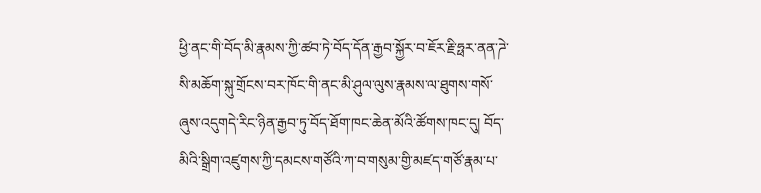ཕྱི་ནང་གི་བོད་མི་རྣམས་ཀྱི་ཚབ་ཏེ་བོད་དོན་རྒྱབ་སྐྱོར་བ་ཇོར་རྗི་ཧྥར་ནན་ཌེ་སི་མཆོག་སྐུ་གྲོངས་བར་ཁོང་གི་ནང་མི་ཤུལ་ལུས་རྣམས་ལ་ཐུགས་གསོ་ཞུས་འདུགདེ་རིང་ཉིན་རྒྱབ་ཏུ་བོད་ཐོག་ཁང་ཆེན་མོའི་ཚོགས་ཁང་དུ། བོད་མིའི་སྒྲིག་འཛུགས་ཀྱི་དམངས་གཙོའི་ཀ་བ་གསུམ་གྱི་མཛད་གཙོ་རྣམ་པ་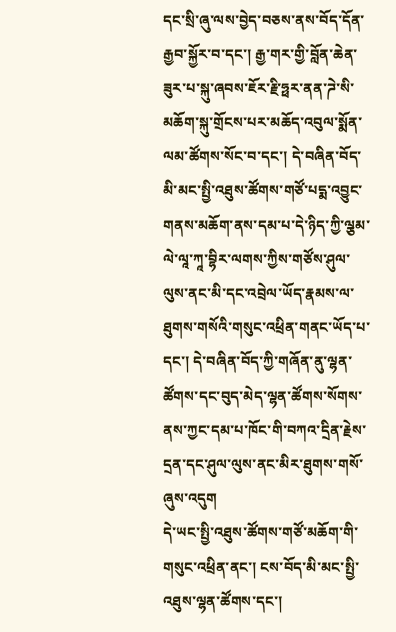དང་སྲི་ཞུ་ལས་བྱེད་བཅས་ནས་བོད་དོན་རྒྱབ་སྐྱོར་བ་དང་། རྒྱ་གར་གྱི་བློན་ཆེན་ཟུར་པ་སྐུ་ཞབས་ཇོར་རྗི་ཧྥར་ནན་ཌེ་སི་མཆོག་སྐུ་གྲོངས་པར་མཆོད་འབུལ་སྨོན་ལམ་ཚོགས་སོང་བ་དང་། དེ་བཞིན་བོད་མི་མང་སྤྱི་འཐུས་ཚོགས་གཙོ་པདྨ་འབྱུང་གནས་མཆོག་ནས་དམ་པ་དེ་ཉིད་ཀྱི་ལྕམ་ལེ་ལཱ་ཀཱ་བྷིར་ལགས་ཀྱིས་གཙོས་ཤུལ་ལུས་ནང་མི་དང་འབྲེལ་ཡོད་རྣམས་ལ་ཐུགས་གསོའི་གསུང་འཕྲིན་གནང་ཡོད་པ་དང་། དེ་བཞིན་བོད་ཀྱི་གཞོན་ནུ་ལྷན་ཚོགས་དང་བུད་མེད་ལྷན་ཚོགས་སོགས་ནས་ཀྱང་དམ་པ་ཁོང་གི་བཀའ་དྲིན་རྗེས་དྲན་དང་ཤུལ་ལུས་ནང་མིར་ཐུགས་གསོ་ཞུས་འདུག
དེ་ཡང་སྤྱི་འཐུས་ཚོགས་གཙོ་མཆོག་གི་གསུང་འཕྲིན་ནང་། ངས་བོད་མི་མང་སྤྱི་འཐུས་ལྷན་ཚོགས་དང་།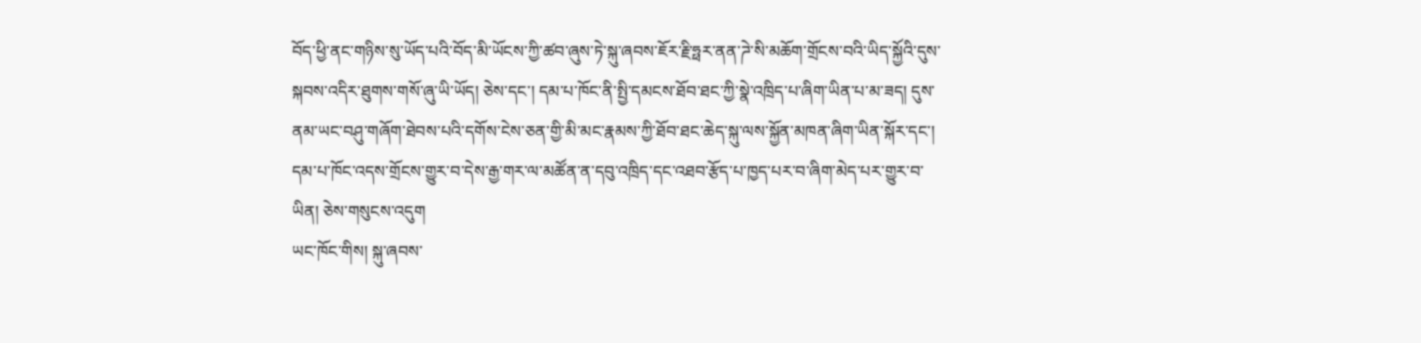བོད་ཕྱི་ནང་གཉིས་སུ་ཡོད་པའི་བོད་མི་ཡོངས་ཀྱི་ཚབ་ཞུས་ཏེ་སྐུ་ཞབས་ཇོར་རྗི་ཧྥར་ནན་ཌེ་སི་མཆོག་གྲོངས་བའི་ཡིད་སྐྱོའི་དུས་སྐབས་འདིར་ཐུགས་གསོ་ཞུ་ཡི་ཡོད། ཅེས་དང་། དམ་པ་ཁོང་ནི་སྤྱི་དམངས་ཐོབ་ཐང་ཀྱི་སྣེ་འཁྲིད་པ་ཞིག་ཡིན་པ་མ་ཟད། དུས་ནམ་ཡང་བཤུ་གཞོག་ཐེབས་པའི་དགོས་ངེས་ཅན་གྱི་མི་མང་རྣམས་ཀྱི་ཐོབ་ཐང་ཆེད་སྐུ་ལས་སྐྱོན་མཁན་ཞིག་ཡིན་སྐོར་དང་། དམ་པ་ཁོང་འདས་གྲོངས་གྱུར་བ་དེས་རྒྱ་གར་ལ་མཚོན་ན་དབུ་འཁྲིད་དང་འཐབ་རྩོད་པ་ཁྱད་པར་བ་ཞིག་མེད་པར་གྱུར་བ་ཡིན། ཅེས་གསུངས་འདུག
ཡང་ཁོང་གིས། སྐུ་ཞབས་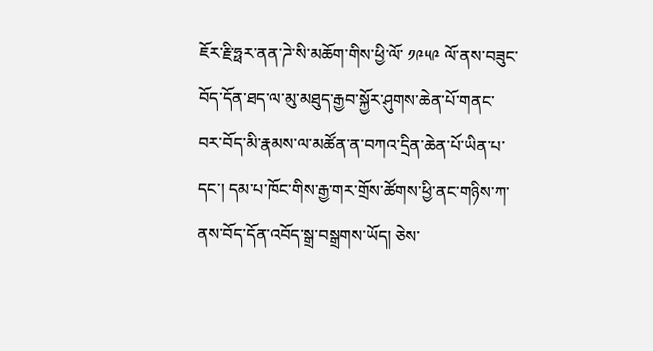ཇོར་རྗི་ཧྥར་ནན་ཌེ་སི་མཆོག་གིས་ཕྱི་ལོ་ ༡༩༥༩ ལོ་ནས་བཟུང་བོད་དོན་ཐད་ལ་མུ་མཐུད་རྒྱབ་སྐྱོར་ཤུགས་ཆེན་པོ་གནང་བར་བོད་མི་རྣམས་ལ་མཚོན་ན་བཀའ་དྲིན་ཆེན་པོ་ཡིན་པ་དང་། དམ་པ་ཁོང་གིས་རྒྱ་གར་གྲོས་ཚོགས་ཕྱི་ནང་གཉིས་ཀ་ནས་བོད་དོན་འབོད་སྒྲ་བསྒྲགས་ཡོད། ཅེས་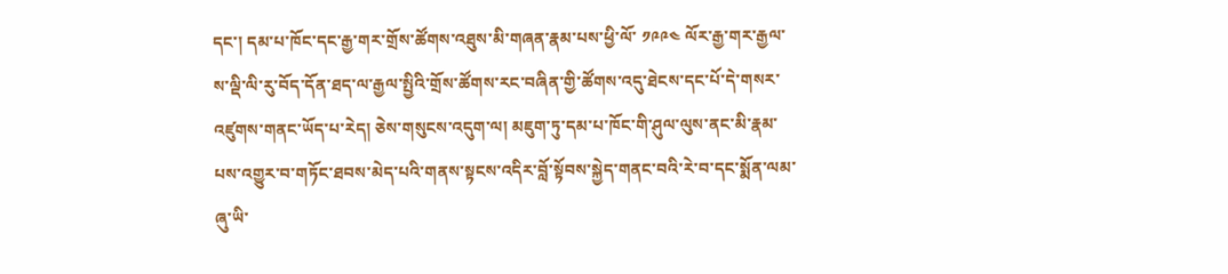དང་། དམ་པ་ཁོང་དང་རྒྱ་གར་གྲོས་ཚོགས་འཐུས་མི་གཞན་རྣམ་པས་ཕྱི་ལོ་ ༡༩༩༤ ལོར་རྒྱ་གར་རྒྱལ་ས་ལྡི་ལི་རུ་བོད་དོན་ཐད་ལ་རྒྱལ་སྤྱིའི་གྲོས་ཚོགས་རང་བཞིན་གྱི་ཚོགས་འདུ་ཐེངས་དང་པོ་དེ་གསར་འཛུགས་གནང་ཡོད་པ་རེད། ཅེས་གསུངས་འདུག་ལ། མཇུག་ཏུ་དམ་པ་ཁོང་གི་ཤུལ་ལུས་ནང་མི་རྣམ་པས་འགྱུར་བ་གཏོང་ཐབས་མེད་པའི་གནས་སྟངས་འདིར་བློ་སྟོབས་སྐྱེད་གནང་བའི་རེ་བ་དང་སྨོན་ལམ་ཞུ་ཡི་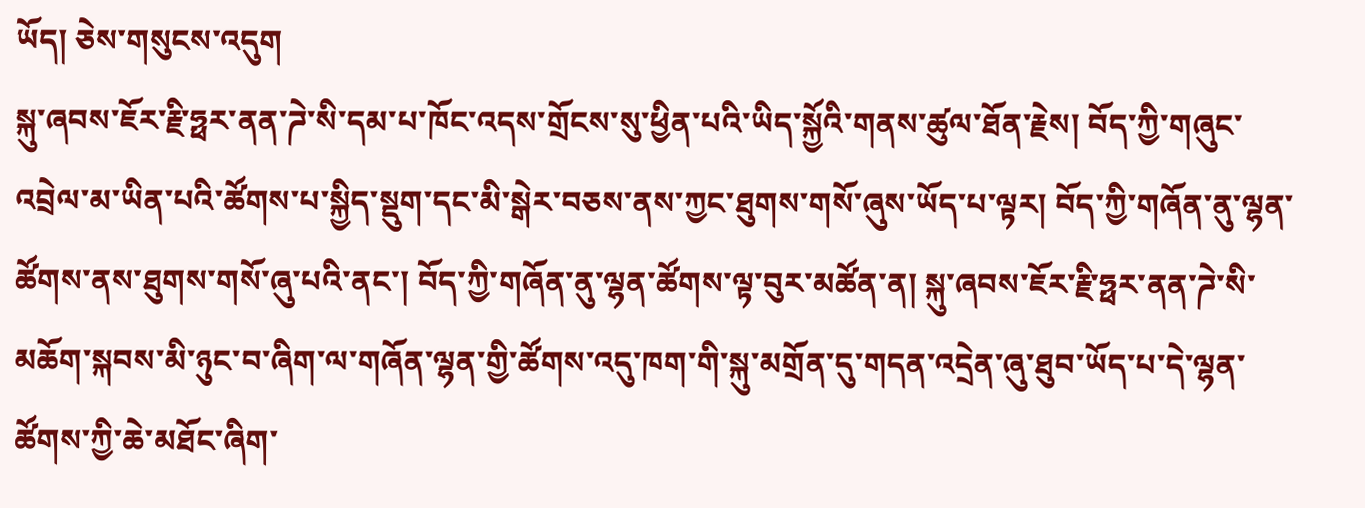ཡོད། ཅེས་གསུངས་འདུག
སྐུ་ཞབས་ཇོར་རྗི་ཧྥར་ནན་ཌེ་སི་དམ་པ་ཁོང་འདས་གྲོངས་སུ་ཕྱིན་པའི་ཡིད་སྐྱོའི་གནས་ཚུལ་ཐོན་རྗེས། བོད་ཀྱི་གཞུང་འབྲེལ་མ་ཡིན་པའི་ཚོགས་པ་སྐྱིད་སྡུག་དང་མི་སྒེར་བཅས་ནས་ཀྱང་ཐུགས་གསོ་ཞུས་ཡོད་པ་ལྟར། བོད་ཀྱི་གཞོན་ནུ་ལྷན་ཚོགས་ནས་ཐུགས་གསོ་ཞུ་པའི་ནང་། བོད་ཀྱི་གཞོན་ནུ་ལྷན་ཚོགས་ལྟ་བུར་མཚོན་ན། སྐུ་ཞབས་ཇོར་རྗི་ཧྥར་ནན་ཌེ་སི་མཆོག་སྐབས་མི་ཉུང་བ་ཞིག་ལ་གཞོན་ལྷན་གྱི་ཚོགས་འདུ་ཁག་གི་སྐུ་མགྲོན་དུ་གདན་འདྲེན་ཞུ་ཐུབ་ཡོད་པ་དེ་ལྷན་ཚོགས་ཀྱི་ཆེ་མཐོང་ཞིག་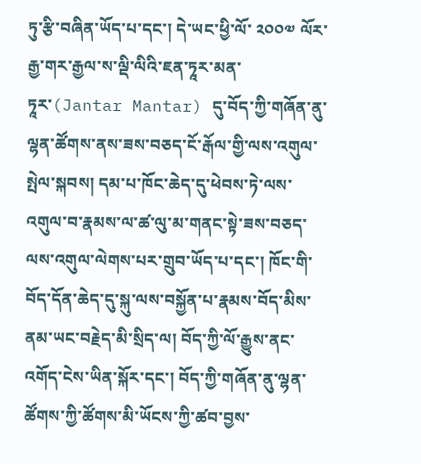ཏུ་རྩི་བཞིན་ཡོད་པ་དང་། དེ་ཡང་ཕྱི་ལོ་ ༢༠༠༧ ལོར་རྒྱ་གར་རྒྱལ་ས་ལྡི་ལིའི་ཇན་ཏཱར་མན་ཏཱར་(Jantar Mantar) དུ་བོད་ཀྱི་གཞོན་ནུ་ལྷན་ཚོགས་ནས་ཟས་བཅད་ངོ་རྒོལ་གྱི་ལས་འགུལ་སྤེལ་སྐབས། དམ་པ་ཁོང་ཆེད་དུ་ཕེབས་ཏེ་ལས་འགུལ་བ་རྣམས་ལ་ཚ་ལུ་མ་གནང་སྟེ་ཟས་བཅད་ལས་འགུལ་ལེགས་པར་གྲུབ་ཡོད་པ་དང་། ཁོང་གི་བོད་དོན་ཆེད་དུ་སྐུ་ལས་བསྐྱོན་པ་རྣམས་བོད་མིས་ནམ་ཡང་བརྗེད་མི་སྲིད་ལ། བོད་ཀྱི་ལོ་རྒྱུས་ནང་འགོད་ངེས་ཡིན་སྐོར་དང་། བོད་ཀྱི་གཞོན་ནུ་ལྷན་ཚོགས་ཀྱི་ཚོགས་མི་ཡོངས་ཀྱི་ཚབ་བྱས་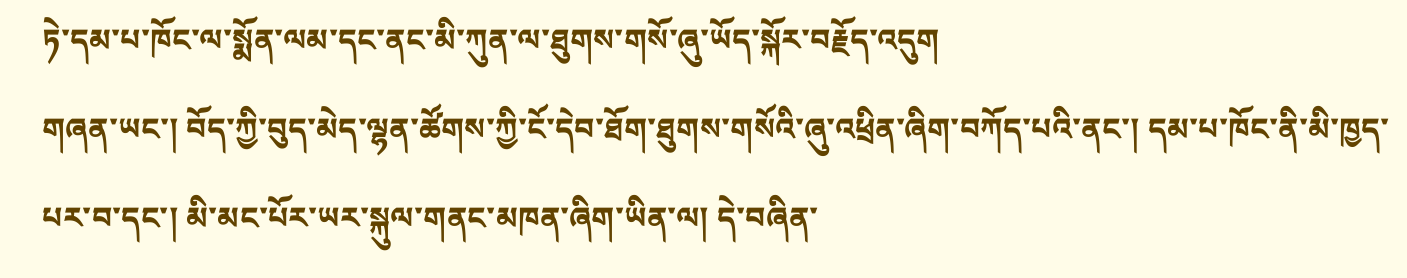ཏེ་དམ་པ་ཁོང་ལ་སྨོན་ལམ་དང་ནང་མི་ཀུན་ལ་ཐུགས་གསོ་ཞུ་ཡོད་སྐོར་བརྗོད་འདུག
གཞན་ཡང་། བོད་ཀྱི་བུད་མེད་ལྷན་ཚོགས་ཀྱི་ངོ་དེབ་ཐོག་ཐུགས་གསོའི་ཞུ་འཕྲིན་ཞིག་བཀོད་པའི་ནང་། དམ་པ་ཁོང་ནི་མི་ཁྱད་པར་བ་དང་། མི་མང་པོར་ཡར་སྐུལ་གནང་མཁན་ཞིག་ཡིན་ལ། དེ་བཞིན་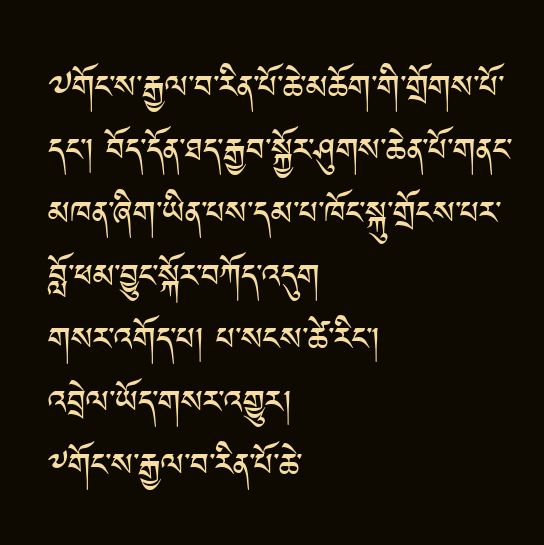༧གོང་ས་རྒྱལ་བ་རིན་པོ་ཆེ་མཆོག་གི་གྲོགས་པོ་དང་། བོད་དོན་ཐད་རྒྱབ་སྐྱོར་ཤུགས་ཆེན་པོ་གནང་མཁན་ཞིག་ཡིན་པས་དམ་པ་ཁོང་སྐུ་གྲོངས་པར་བློ་ཕམ་བྱུང་སྐོར་བཀོད་འདུག
གསར་འགོད་པ། པ་སངས་ཚེ་རིང་།
འབྲེལ་ཡོད་གསར་འགྱུར།
༸གོང་ས་རྒྱལ་བ་རིན་པོ་ཆེ་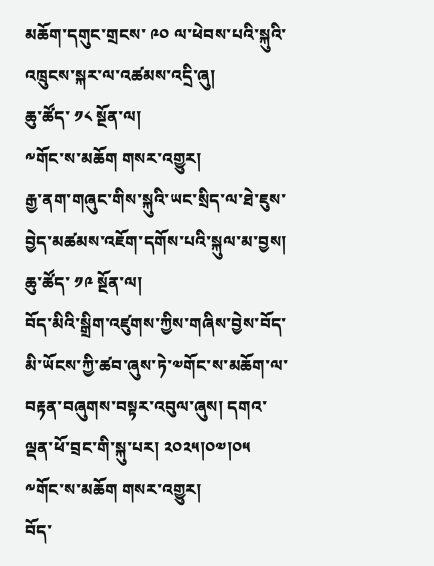མཆོག་དགུང་གྲངས་ ༩༠ ལ་ཕེབས་པའི་སྐུའི་འཁྲུངས་སྐར་ལ་འཚམས་འདྲི་ཞུ།
ཆུ་ཚོད་ ༡༨ སྔོན་ལ།
༸གོང་ས་མཆོག གསར་འགྱུར།
རྒྱ་ནག་གཞུང་གིས་སྐུའི་ཡང་སྲིད་ལ་ཐེ་ཇུས་བྱེད་མཚམས་འཇོག་དགོས་པའི་སྐུལ་མ་བྱས།
ཆུ་ཚོད་ ༡༩ སྔོན་ལ།
བོད་མིའི་སྒྲིག་འཛུགས་ཀྱིས་གཞིས་བྱེས་བོད་མི་ཡོངས་ཀྱི་ཚབ་ཞུས་ཏེ་༧གོང་ས་མཆོག་ལ་བརྟན་བཞུགས་བསྟར་འབུལ་ཞུས། དགའ་ལྡན་ཕོ་བྲང་གི་སྐུ་པར། ༢༠༢༥།༠༧།༠༥
༸གོང་ས་མཆོག གསར་འགྱུར།
བོད་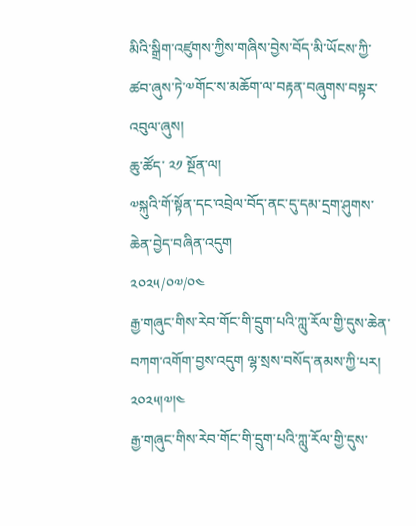མིའི་སྒྲིག་འཛུགས་ཀྱིས་གཞིས་བྱེས་བོད་མི་ཡོངས་ཀྱི་ཚབ་ཞུས་ཏེ་༧གོང་ས་མཆོག་ལ་བརྟན་བཞུགས་བསྟར་འབུལ་ཞུས།
ཆུ་ཚོད་ ༢༡ སྔོན་ལ།
༧སྐུའི་གོ་སྟོན་དང་འབྲེལ་བོད་ནང་དུ་དམ་དྲག་ཤུགས་ཆེན་བྱེད་བཞིན་འདུག
༢༠༢༥/༠༧/༠༤
རྒྱ་གཞུང་གིས་རེབ་གོང་གི་དྲུག་པའི་ཀླུ་རོལ་གྱི་དུས་ཆེན་བཀག་འགོག་བྱས་འདུག ལྷ་སྲས་བསོད་ནམས་ཀྱི་པར། ༢༠༢༥།༧།༤
རྒྱ་གཞུང་གིས་རེབ་གོང་གི་དྲུག་པའི་ཀླུ་རོལ་གྱི་དུས་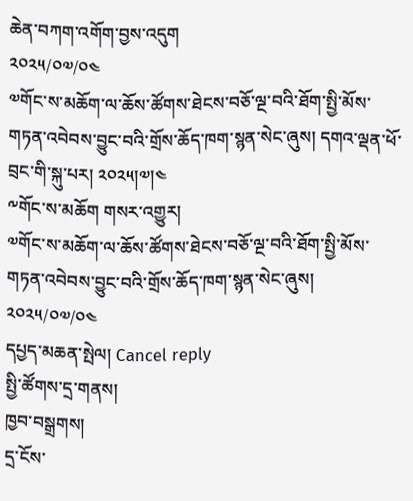ཆེན་བཀག་འགོག་བྱས་འདུག
༢༠༢༥/༠༧/༠༤
༧གོང་ས་མཆོག་ལ་ཆོས་ཚོགས་ཐེངས་བཅོ་ལྔ་བའི་ཐོག་སྤྱི་མོས་གཏན་འབེབས་བྱུང་བའི་གྲོས་ཆོད་ཁག་སྙན་སེང་ཞུས། དགའ་ལྡན་ཕོ་བྲང་གི་སྐུ་པར། ༢༠༢༥།༧།༤
༸གོང་ས་མཆོག གསར་འགྱུར།
༧གོང་ས་མཆོག་ལ་ཆོས་ཚོགས་ཐེངས་བཅོ་ལྔ་བའི་ཐོག་སྤྱི་མོས་གཏན་འབེབས་བྱུང་བའི་གྲོས་ཆོད་ཁག་སྙན་སེང་ཞུས།
༢༠༢༥/༠༧/༠༤
དཔྱད་མཆན་སྤེལ། Cancel reply
སྤྱི་ཚོགས་དྲ་གནས།
ཁྱབ་བསྒྲགས།
དྲ་ངོས་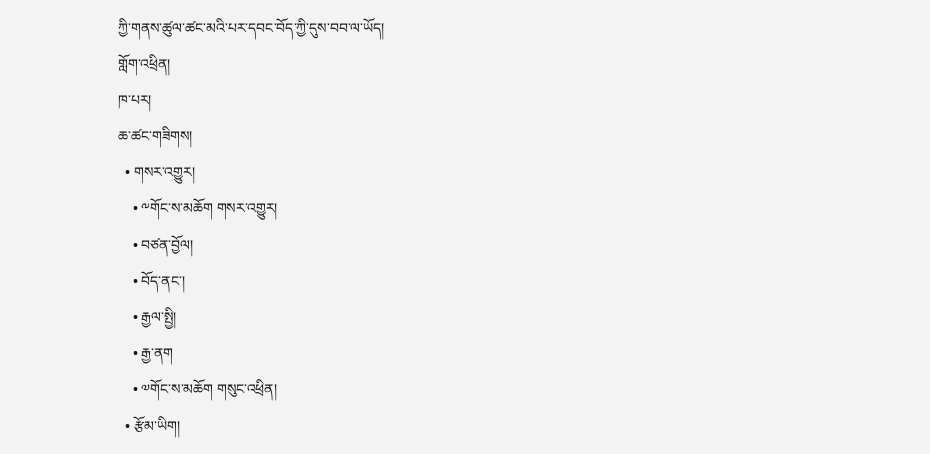ཀྱི་གནས་ཚུལ་ཚང་མའི་པར་དབང་བོད་ཀྱི་དུས་བབ་ལ་ཡོད།
གློག་འཕྲིན།
ཁ་པར།
ཆ་ཚང་གཟིགས།
  • གསར་འགྱུར།
    • ༸གོང་ས་མཆོག གསར་འགྱུར།
    • བཙན་བྱོལ།
    • བོད་ནང་།
    • རྒྱལ་སྤྱི།
    • རྒྱ་ནག
    • ༧གོང་ས་མཆོག གསུང་འཕྲིན།
  • རྩོམ་ཡིག།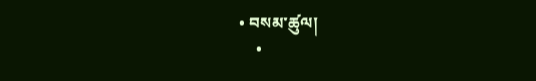• བསམ་ཚུལ།
    •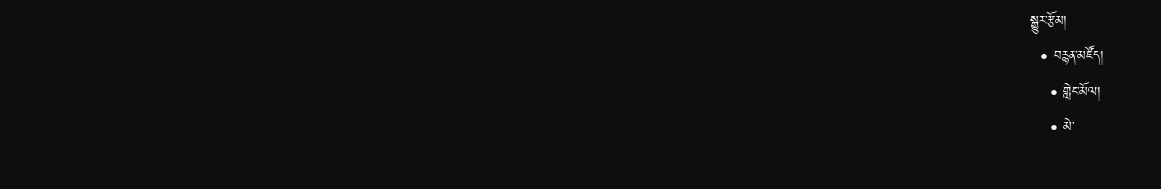སྒྱུར་རྩོམ།
  • བརྙན་མཛོད།
    • གླེང་མོལ།
    • མེ་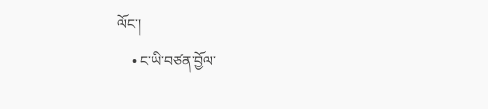ལོང་།
    • ང་ཡི་བཙན་བྱོལ་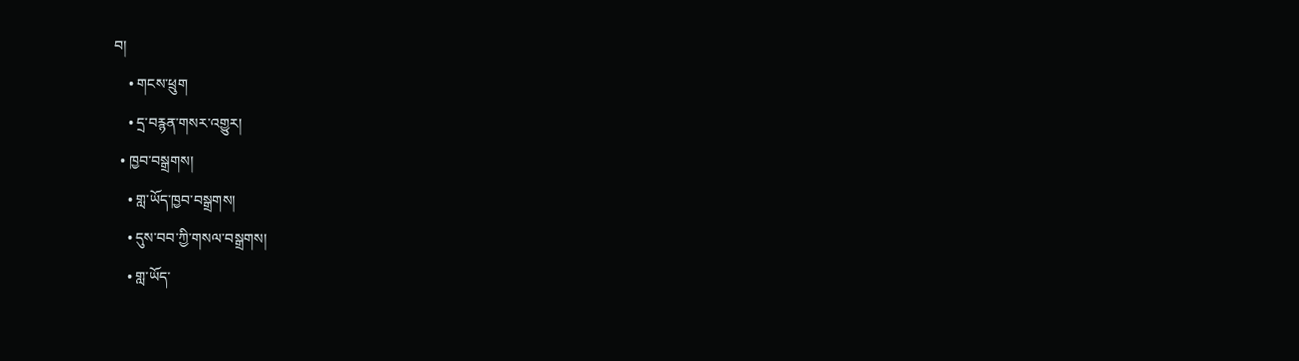བ།
    • གངས་ཕྲུག
    • དྲ་བརྙན་གསར་འགྱུར།
  • ཁྱབ་བསྒྲགས།
    • གླ་ཡོད་ཁྱབ་བསྒྲགས།
    • དུས་བབ་ཀྱི་གསལ་བསྒྲགས།
    • གླ་ཡོད་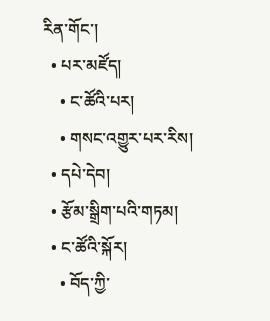རིན་གོང་།
  • པར་མཛོད།
    • ང་ཚོའི་པར།
    • གསང་འགྱུར་པར་རིས།
  • དཔེ་དེབ།
  • རྩོམ་སྒྲིག་པའི་གཏམ།
  • ང་ཚོའི་སྐོར།
    • བོད་ཀྱི་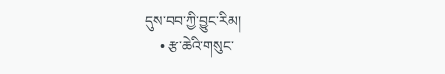དུས་བབ་ཀྱི་བྱུང་རིམ།
    • རྩ་ཆེའི་གསུང་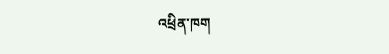འཕྲིན་ཁག